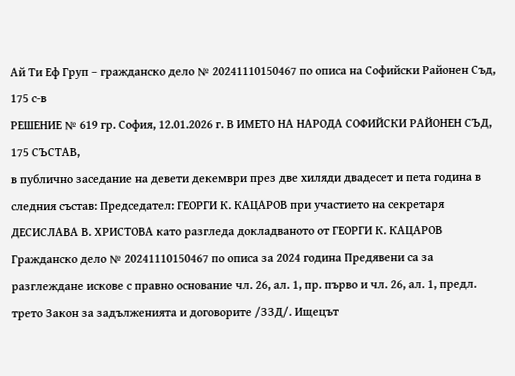Ай Ти Еф Груп – гражданско дело № 20241110150467 по описа на Софийски Районен Съд, 175 с-в
РЕШЕНИЕ № 619 гр. София, 12.01.2026 г. В ИМЕТО НА НАРОДА СОФИЙСКИ РАЙОНЕН СЪД, 175 СЪСТАВ,
в публично заседание на девети декември през две хиляди двадесет и пета година в следния състав: Председател: ГЕОРГИ К. КАЦАРОВ при участието на секретаря ДЕСИСЛАВА В. ХРИСТОВА като разгледа докладваното от ГЕОРГИ К. КАЦАРОВ Гражданско дело № 20241110150467 по описа за 2024 година Предявени са за разглеждане искове с правно основание чл. 26, ал. 1, пр. първо и чл. 26, ал. 1, предл. трето Закон за задълженията и договорите /ЗЗД/. Ищецът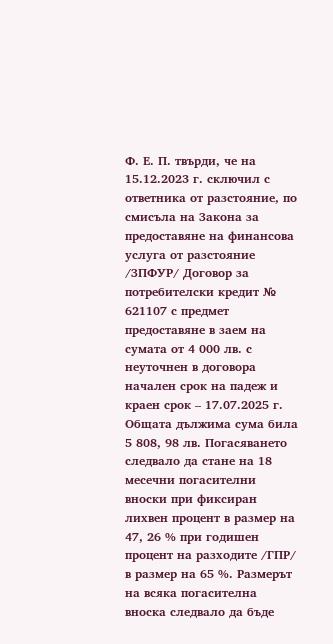Ф. Е. П. твърди, че на 15.12.2023 г. сключил с ответника от разстояние, по смисъла на Закона за предоставяне на финансова услуга от разстояние /ЗПФУР/ Договор за потребителски кредит № 621107 с предмет предоставяне в заем на сумата от 4 000 лв. с неуточнен в договора начален срок на падеж и краен срок – 17.07.2025 г. Общата дължима сума била 5 808, 98 лв. Погасяването следвало да стане на 18 месечни погасителни вноски при фиксиран лихвен процент в размер на 47, 26 % при годишен процент на разходите /ГПР/ в размер на 65 %. Размерът на всяка погасителна вноска следвало да бъде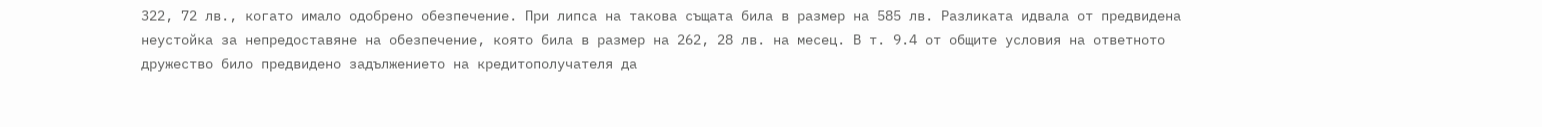322, 72 лв., когато имало одобрено обезпечение. При липса на такова същата била в размер на 585 лв. Разликата идвала от предвидена неустойка за непредоставяне на обезпечение, която била в размер на 262, 28 лв. на месец. В т. 9.4 от общите условия на ответното дружество било предвидено задължението на кредитополучателя да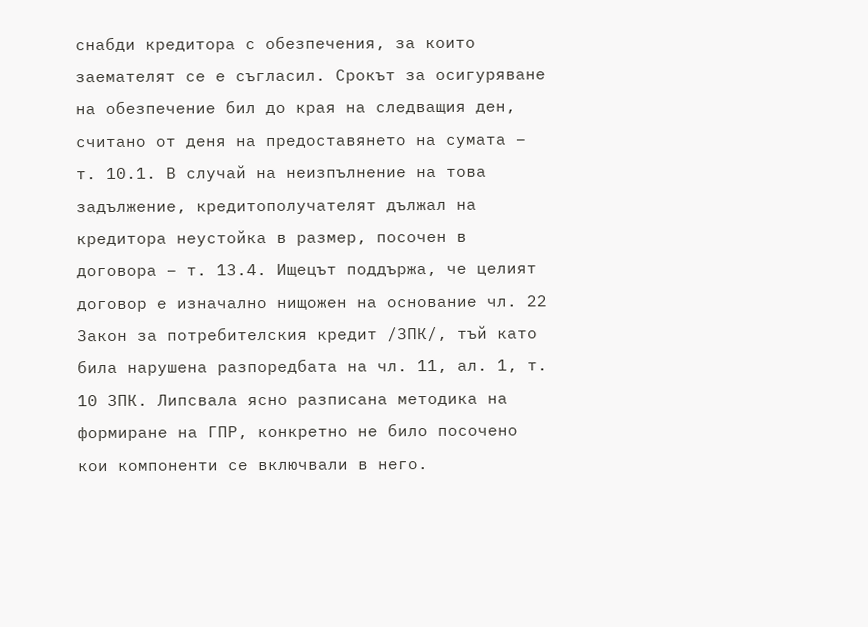снабди кредитора с обезпечения, за които заемателят се е съгласил. Срокът за осигуряване на обезпечение бил до края на следващия ден, считано от деня на предоставянето на сумата – т. 10.1. В случай на неизпълнение на това задължение, кредитополучателят дължал на кредитора неустойка в размер, посочен в договора – т. 13.4. Ищецът поддържа, че целият договор е изначално нищожен на основание чл. 22 Закон за потребителския кредит /ЗПК/, тъй като била нарушена разпоредбата на чл. 11, ал. 1, т. 10 ЗПК. Липсвала ясно разписана методика на формиране на ГПР, конкретно не било посочено кои компоненти се включвали в него.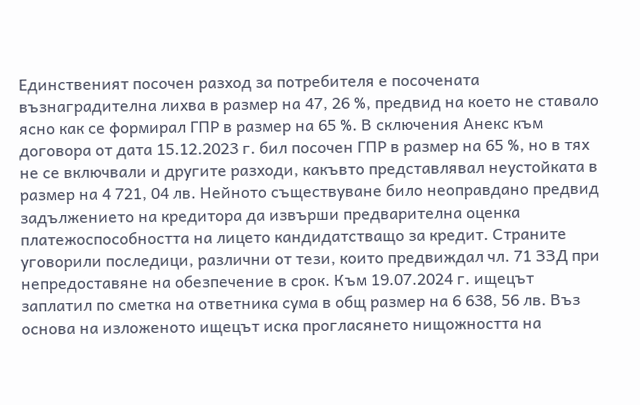Единственият посочен разход за потребителя е посочената възнаградителна лихва в размер на 47, 26 %, предвид на което не ставало ясно как се формирал ГПР в размер на 65 %. В сключения Анекс към договора от дата 15.12.2023 г. бил посочен ГПР в размер на 65 %, но в тях не се включвали и другите разходи, какъвто представлявал неустойката в размер на 4 721, 04 лв. Нейното съществуване било неоправдано предвид задължението на кредитора да извърши предварителна оценка платежоспособността на лицето кандидатстващо за кредит. Страните уговорили последици, различни от тези, които предвиждал чл. 71 ЗЗД при непредоставяне на обезпечение в срок. Към 19.07.2024 г. ищецът заплатил по сметка на ответника сума в общ размер на 6 638, 56 лв. Въз основа на изложеното ищецът иска прогласянето нищожността на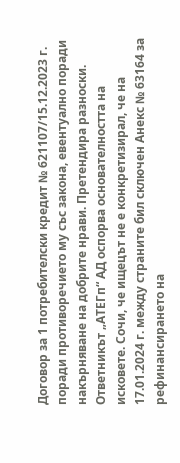Договор за 1 потребителски кредит № 621107/15.12.2023 г. поради противоречието му със закона, евентуално поради накърняване на добрите нрави. Претендира разноски. Ответникът „АТЕГп“ АД оспорва основателността на исковете. Сочи, че ищецът не е конкретизирал, че на 17.01.2024 г. между страните бил сключен Анекс № 63164 за рефинансирането на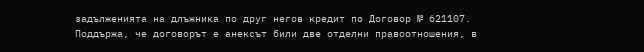задълженията на длъжника по друг негов кредит по Договор № 621107. Поддържа, че договорът е анексът били две отделни правоотношения, в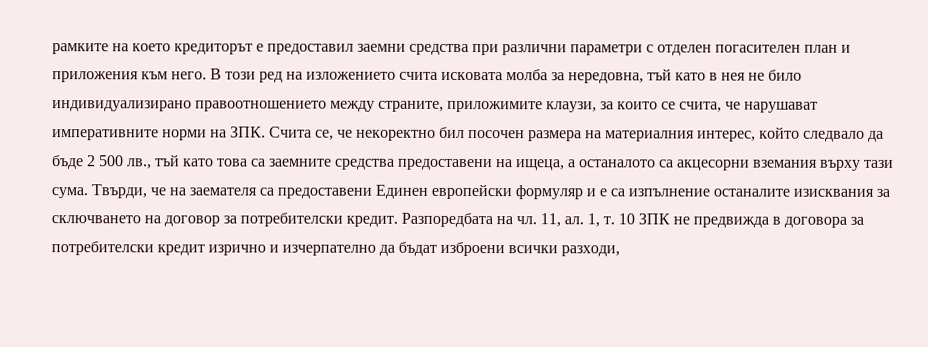рамките на което кредиторът е предоставил заемни средства при различни параметри с отделен погасителен план и приложения към него. В този ред на изложението счита исковата молба за нередовна, тъй като в нея не било индивидуализирано правоотношението между страните, приложимите клаузи, за които се счита, че нарушават императивните норми на ЗПК. Счита се, че некоректно бил посочен размера на материалния интерес, който следвало да бъде 2 500 лв., тъй като това са заемните средства предоставени на ищеца, а останалото са акцесорни вземания върху тази сума. Твърди, че на заемателя са предоставени Единен европейски формуляр и е са изпълнение останалите изисквания за сключването на договор за потребителски кредит. Разпоредбата на чл. 11, ал. 1, т. 10 ЗПК не предвижда в договора за потребителски кредит изрично и изчерпателно да бъдат изброени всички разходи,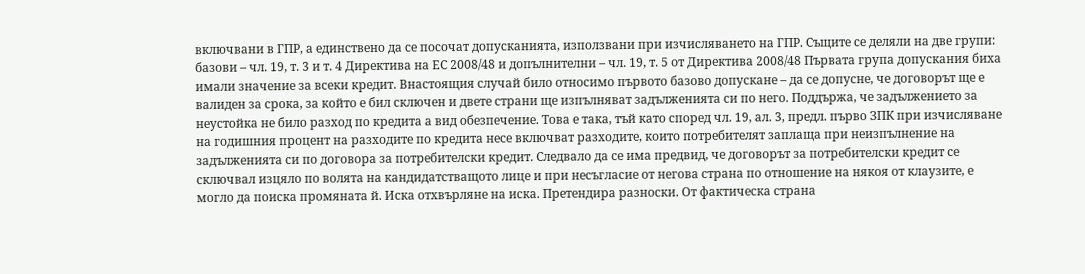включвани в ГПР, а единствено да се посочат допусканията, използвани при изчисляването на ГПР. Същите се деляли на две групи: базови – чл. 19, т. 3 и т. 4 Директива на ЕС 2008/48 и допълнителни – чл. 19, т. 5 от Директива 2008/48 Първата група допускания биха имали значение за всеки кредит. Внастоящия случай било относимо първото базово допускане – да се допусне, че договорът ще е валиден за срока, за който е бил сключен и двете страни ще изпълняват задълженията си по него. Поддържа, че задължението за неустойка не било разход по кредита а вид обезпечение. Това е така, тъй като според чл. 19, ал. 3, предл. първо ЗПК при изчисляване на годишния процент на разходите по кредита несе включват разходите, които потребителят заплаща при неизпълнение на задълженията си по договора за потребителски кредит. Следвало да се има предвид, че договорът за потребителски кредит се сключвал изцяло по волята на кандидатстващото лице и при несъгласие от негова страна по отношение на някоя от клаузите, е могло да поиска промяната й. Иска отхвърляне на иска. Претендира разноски. От фактическа страна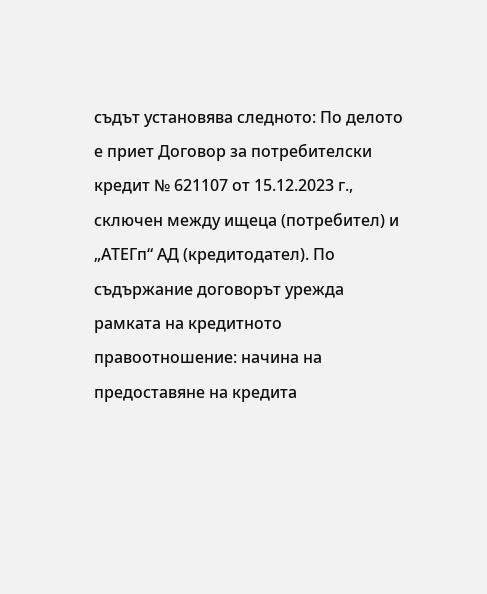съдът установява следното: По делото е приет Договор за потребителски кредит № 621107 от 15.12.2023 г., сключен между ищеца (потребител) и „АТЕГп“ АД (кредитодател). По съдържание договорът урежда рамката на кредитното правоотношение: начина на предоставяне на кредита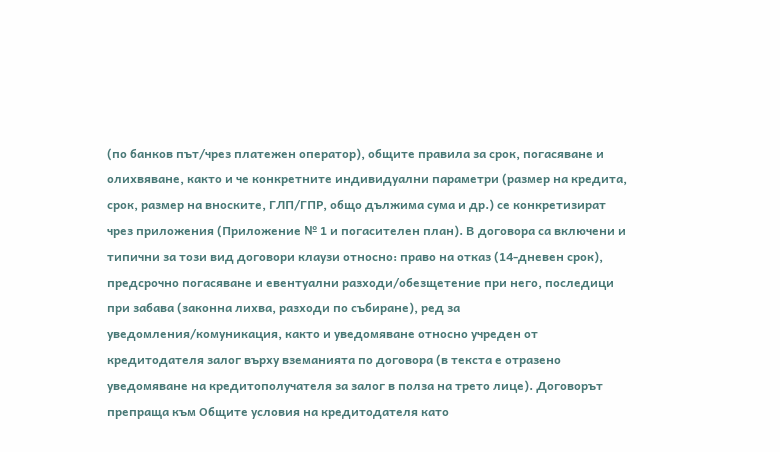(по банков път/чрез платежен оператор), общите правила за срок, погасяване и олихвяване, както и че конкретните индивидуални параметри (размер на кредита, срок, размер на вноските, ГЛП/ГПР, общо дължима сума и др.) се конкретизират чрез приложения (Приложение № 1 и погасителен план). В договора са включени и типични за този вид договори клаузи относно: право на отказ (14-дневен срок), предсрочно погасяване и евентуални разходи/обезщетение при него, последици при забава (законна лихва, разходи по събиране), ред за уведомления/комуникация, както и уведомяване относно учреден от кредитодателя залог върху вземанията по договора (в текста е отразено уведомяване на кредитополучателя за залог в полза на трето лице). Договорът препраща към Общите условия на кредитодателя като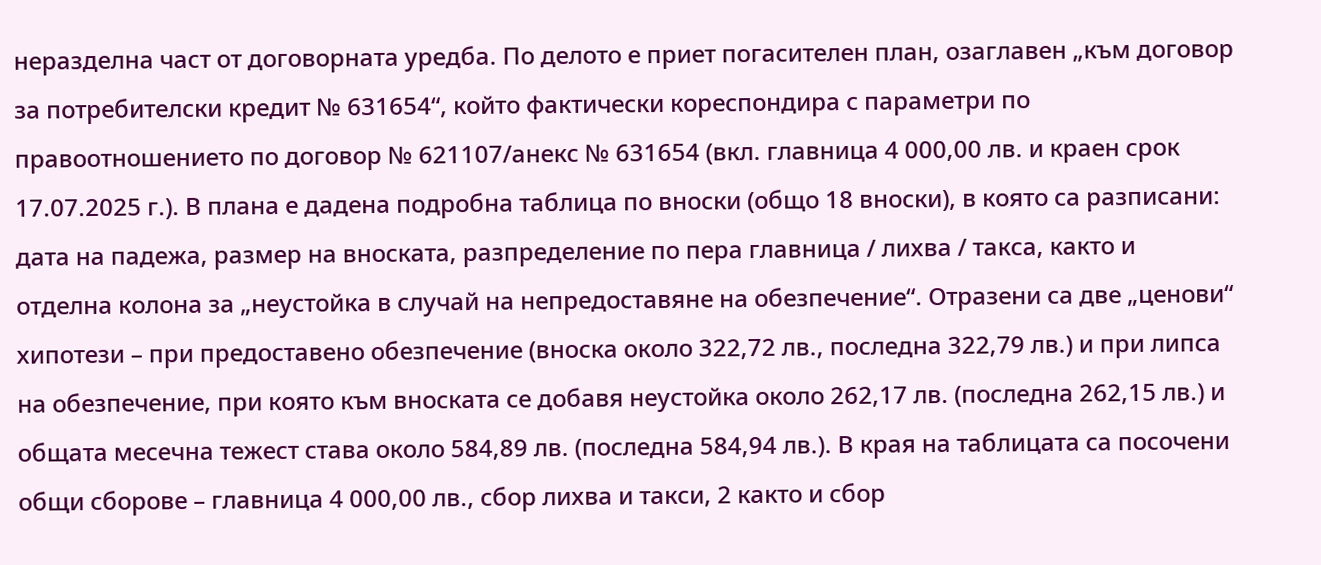неразделна част от договорната уредба. По делото е приет погасителен план, озаглавен „към договор за потребителски кредит № 631654“, който фактически кореспондира с параметри по правоотношението по договор № 621107/анекс № 631654 (вкл. главница 4 000,00 лв. и краен срок 17.07.2025 г.). В плана е дадена подробна таблица по вноски (общо 18 вноски), в която са разписани: дата на падежа, размер на вноската, разпределение по пера главница / лихва / такса, както и отделна колона за „неустойка в случай на непредоставяне на обезпечение“. Отразени са две „ценови“ хипотези – при предоставено обезпечение (вноска около 322,72 лв., последна 322,79 лв.) и при липса на обезпечение, при която към вноската се добавя неустойка около 262,17 лв. (последна 262,15 лв.) и общата месечна тежест става около 584,89 лв. (последна 584,94 лв.). В края на таблицата са посочени общи сборове – главница 4 000,00 лв., сбор лихва и такси, 2 както и сбор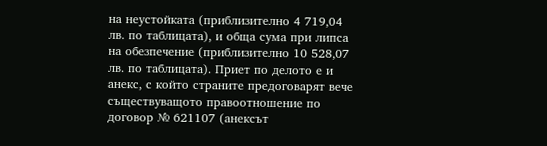на неустойката (приблизително 4 719,04 лв. по таблицата), и обща сума при липса на обезпечение (приблизително 10 528,07 лв. по таблицата). Приет по делото е и анекс, с който страните предоговарят вече съществуващото правоотношение по договор № 621107 (анексът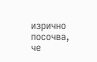изрично посочва, че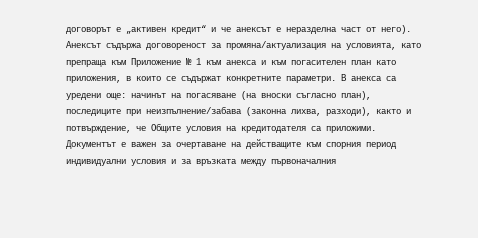договорът е „активен кредит“ и че анексът е неразделна част от него). Анексът съдържа договореност за промяна/актуализация на условията, като препраща към Приложение № 1 към анекса и към погасителен план като приложения, в които се съдържат конкретните параметри. В анекса са уредени още: начинът на погасяване (на вноски съгласно план), последиците при неизпълнение/забава (законна лихва, разходи), както и потвърждение, че Общите условия на кредитодателя са приложими. Документът е важен за очертаване на действащите към спорния период индивидуални условия и за връзката между първоначалния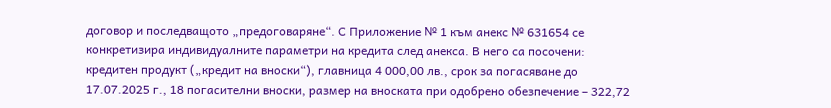договор и последващото „предоговаряне“. С Приложение № 1 към анекс № 631654 се конкретизира индивидуалните параметри на кредита след анекса. В него са посочени: кредитен продукт („кредит на вноски“), главница 4 000,00 лв., срок за погасяване до 17.07.2025 г., 18 погасителни вноски, размер на вноската при одобрено обезпечение – 322,72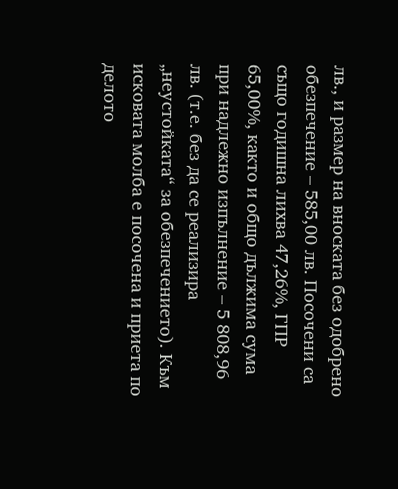лв., и размер на вноската без одобрено обезпечение – 585,00 лв. Посочени са също годишна лихва 47,26%, ГПР 65,00%, както и общо дължима сума при надлежно изпълнение – 5 808,96 лв. (т.е. без да се реализира „неустойката“ за обезпечението). Към исковата молба е посочена и приета по делото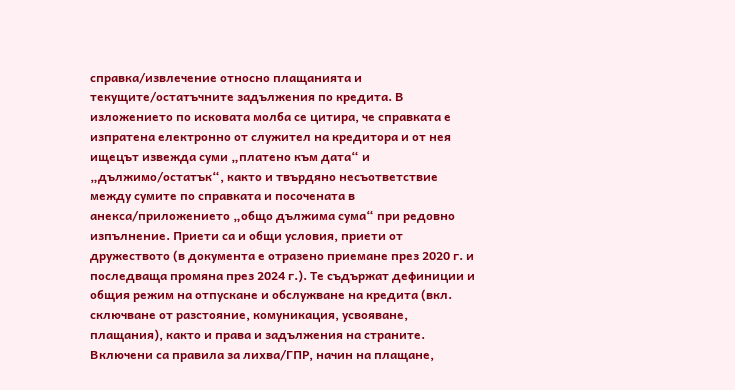справка/извлечение относно плащанията и текущите/остатъчните задължения по кредита. В изложението по исковата молба се цитира, че справката е изпратена електронно от служител на кредитора и от нея ищецът извежда суми „платено към дата“ и „дължимо/остатък“, както и твърдяно несъответствие между сумите по справката и посочената в анекса/приложението „общо дължима сума“ при редовно изпълнение. Приети са и общи условия, приети от дружеството (в документа е отразено приемане през 2020 г. и последваща промяна през 2024 г.). Те съдържат дефиниции и общия режим на отпускане и обслужване на кредита (вкл. сключване от разстояние, комуникация, усвояване, плащания), както и права и задължения на страните. Включени са правила за лихва/ГПР, начин на плащане,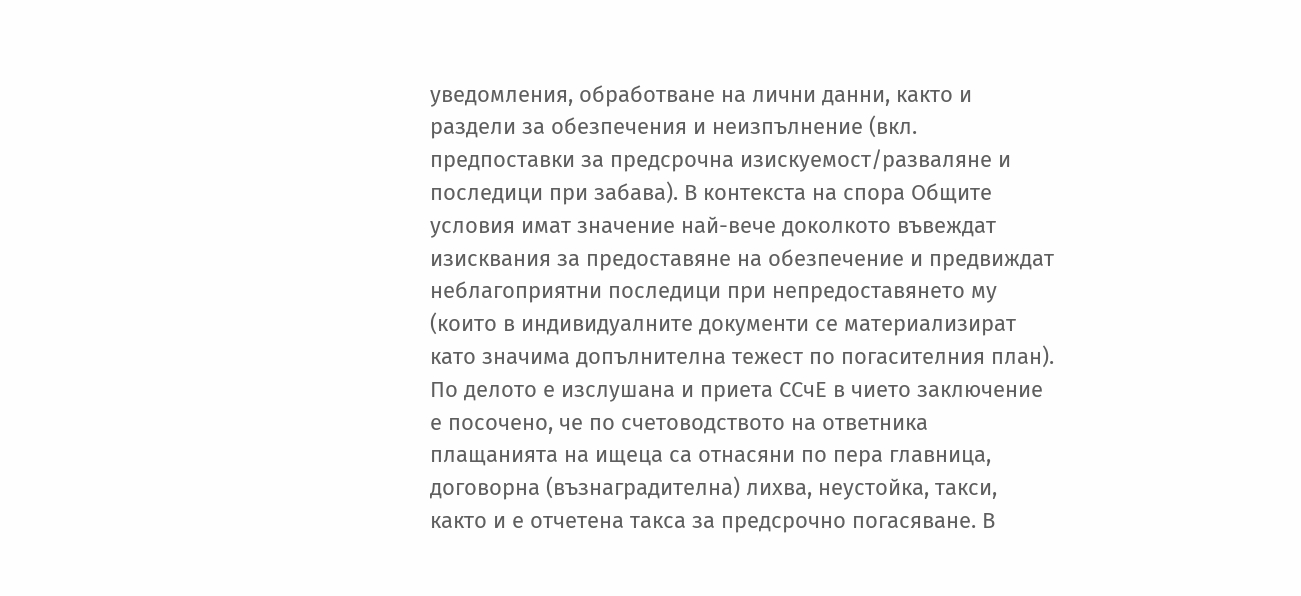уведомления, обработване на лични данни, както и раздели за обезпечения и неизпълнение (вкл. предпоставки за предсрочна изискуемост/разваляне и последици при забава). В контекста на спора Общите условия имат значение най-вече доколкото въвеждат изисквания за предоставяне на обезпечение и предвиждат неблагоприятни последици при непредоставянето му (които в индивидуалните документи се материализират като значима допълнителна тежест по погасителния план). По делото е изслушана и приета ССчЕ в чието заключение е посочено, че по счетоводството на ответника плащанията на ищеца са отнасяни по пера главница, договорна (възнаградителна) лихва, неустойка, такси, както и е отчетена такса за предсрочно погасяване. В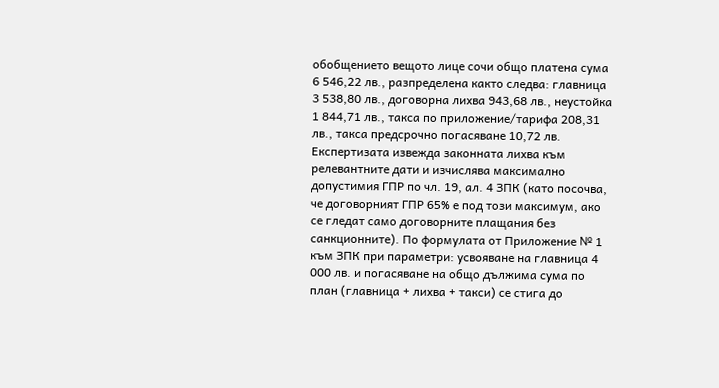обобщението вещото лице сочи общо платена сума 6 546,22 лв., разпределена както следва: главница 3 538,80 лв., договорна лихва 943,68 лв., неустойка 1 844,71 лв., такса по приложение/тарифа 208,31 лв., такса предсрочно погасяване 10,72 лв. Експертизата извежда законната лихва към релевантните дати и изчислява максимално допустимия ГПР по чл. 19, ал. 4 ЗПК (като посочва, че договорният ГПР 65% е под този максимум, ако се гледат само договорните плащания без санкционните). По формулата от Приложение № 1 към ЗПК при параметри: усвояване на главница 4 000 лв. и погасяване на общо дължима сума по план (главница + лихва + такси) се стига до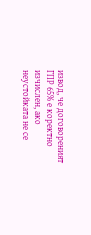извод, че договореният ГПР 65% е коректно изчислен, ако неустойката не се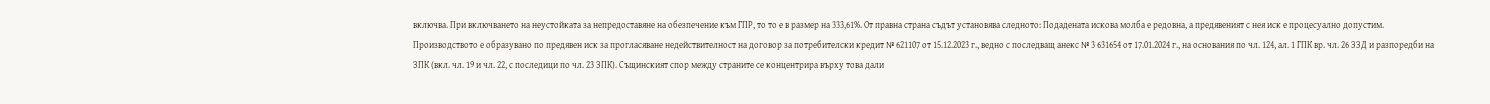включва. При включването на неустойката за непредоставяне на обезпечение към ГПР, то то е в размер на 333,61%. От правна страна съдът установява следното: Подадената искова молба е редовна, а предявеният с нея иск е процесуално допустим. Производството е образувано по предявен иск за прогласяване недействителност на договор за потребителски кредит № 621107 от 15.12.2023 г., ведно с последващ анекс № 3 631654 от 17.01.2024 г., на основания по чл. 124, ал. 1 ГПК вр. чл. 26 ЗЗД и разпоредби на ЗПК (вкл. чл. 19 и чл. 22, с последици по чл. 23 ЗПК). Същинският спор между страните се концентрира върху това дали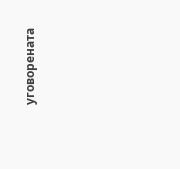уговорената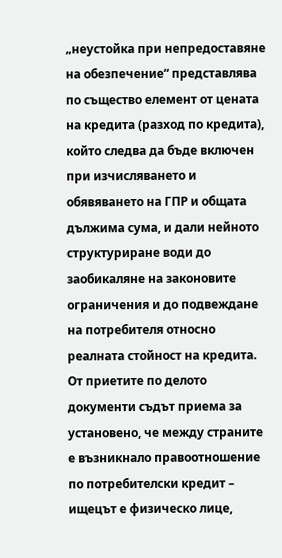„неустойка при непредоставяне на обезпечение“ представлява по същество елемент от цената на кредита (разход по кредита), който следва да бъде включен при изчисляването и обявяването на ГПР и общата дължима сума, и дали нейното структуриранe води до заобикаляне на законовите ограничения и до подвеждане на потребителя относно реалната стойност на кредита. От приетите по делото документи съдът приема за установено, че между страните е възникнало правоотношение по потребителски кредит – ищецът е физическо лице,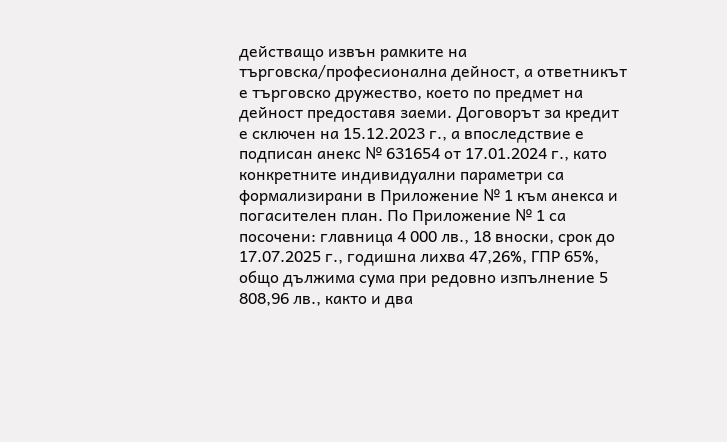действащо извън рамките на търговска/професионална дейност, а ответникът е търговско дружество, което по предмет на дейност предоставя заеми. Договорът за кредит е сключен на 15.12.2023 г., а впоследствие е подписан анекс № 631654 от 17.01.2024 г., като конкретните индивидуални параметри са формализирани в Приложение № 1 към анекса и погасителен план. По Приложение № 1 са посочени: главница 4 000 лв., 18 вноски, срок до 17.07.2025 г., годишна лихва 47,26%, ГПР 65%, общо дължима сума при редовно изпълнение 5 808,96 лв., както и два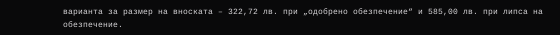варианта за размер на вноската – 322,72 лв. при „одобрено обезпечение“ и 585,00 лв. при липса на обезпечение.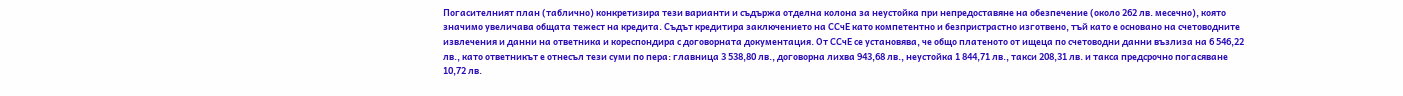Погасителният план (таблично) конкретизира тези варианти и съдържа отделна колона за неустойка при непредоставяне на обезпечение (около 262 лв. месечно), която значимо увеличава общата тежест на кредита. Съдът кредитира заключението на ССчЕ като компетентно и безпристрастно изготвено, тъй като е основано на счетоводните извлечения и данни на ответника и кореспондира с договорната документация. От ССчЕ се установява, че общо платеното от ищеца по счетоводни данни възлиза на 6 546,22 лв., като ответникът е отнесъл тези суми по пера: главница 3 538,80 лв., договорна лихва 943,68 лв., неустойка 1 844,71 лв., такси 208,31 лв. и такса предсрочно погасяване 10,72 лв.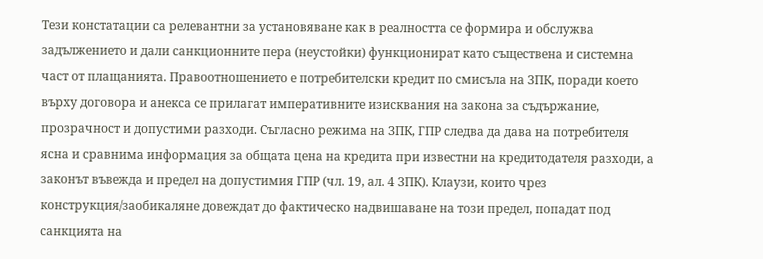Тези констатации са релевантни за установяване как в реалността се формира и обслужва задължението и дали санкционните пера (неустойки) функционират като съществена и системна част от плащанията. Правоотношението е потребителски кредит по смисъла на ЗПК, поради което върху договора и анекса се прилагат императивните изисквания на закона за съдържание, прозрачност и допустими разходи. Съгласно режима на ЗПК, ГПР следва да дава на потребителя ясна и сравнима информация за общата цена на кредита при известни на кредитодателя разходи, а законът въвежда и предел на допустимия ГПР (чл. 19, ал. 4 ЗПК). Клаузи, които чрез конструкция/заобикаляне довеждат до фактическо надвишаване на този предел, попадат под санкцията на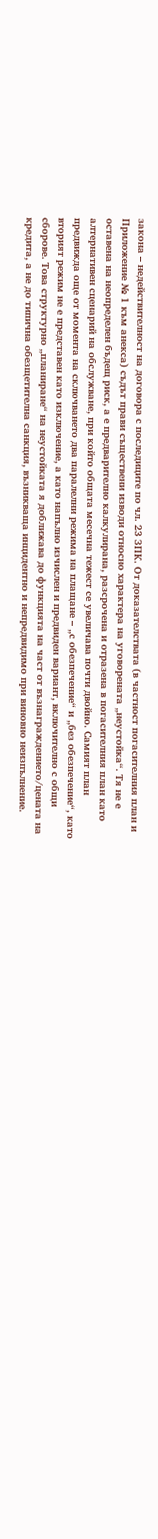закона – недействителност на договора с последиците по чл. 23 ЗПК. От доказателствата (в частност погасителния план и Приложение № 1 към анекса) съдът прави съществени изводи относно характера на уговорената „неустойка“. Тя не е оставена на неопределен бъдещ риск, а е предварително калкулирана, разсрочена и отразена в погасителния план като алтернативен сценарий на обслужване, при който общата месечна тежест се увеличава почти двойно. Самият план предвижда още от момента на сключването два паралелни режима на плащане – „с обезпечение“ и „без обезпечение“, като вторият режим не е представен като изключение, а като напълно изчислен и предвиден вариант, включително с общи сборове. Това структурно „планиране“ на неустойката я доближава до функцията на част от възнаграждението/цената на кредита, а не до типична обезщетителна санкция, възникваща инцидентно и непредвидимо при виновно неизпълнение.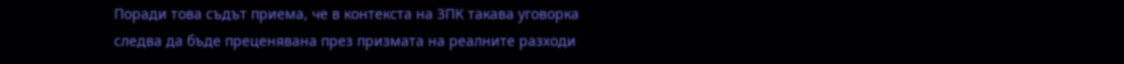Поради това съдът приема, че в контекста на ЗПК такава уговорка следва да бъде преценявана през призмата на реалните разходи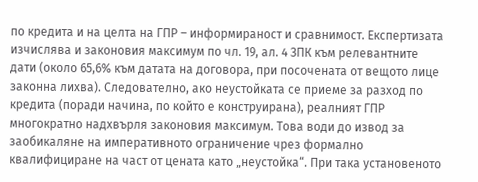по кредита и на целта на ГПР – информираност и сравнимост. Експертизата изчислява и законовия максимум по чл. 19, ал. 4 ЗПК към релевантните дати (около 65,6% към датата на договора, при посочената от вещото лице законна лихва). Следователно, ако неустойката се приеме за разход по кредита (поради начина, по който е конструирана), реалният ГПР многократно надхвърля законовия максимум. Това води до извод за заобикаляне на императивното ограничение чрез формално квалифициране на част от цената като „неустойка“. При така установеното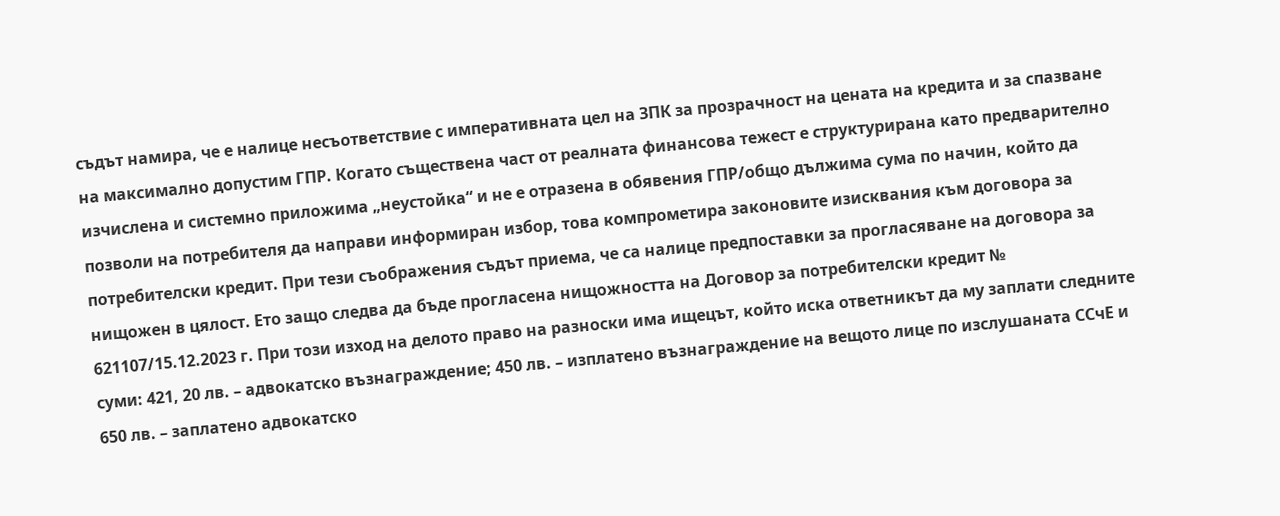съдът намира, че е налице несъответствие с императивната цел на ЗПК за прозрачност на цената на кредита и за спазване на максимално допустим ГПР. Когато съществена част от реалната финансова тежест е структурирана като предварително изчислена и системно приложима „неустойка“ и не е отразена в обявения ГПР/общо дължима сума по начин, който да позволи на потребителя да направи информиран избор, това компрометира законовите изисквания към договора за потребителски кредит. При тези съображения съдът приема, че са налице предпоставки за прогласяване на договора за нищожен в цялост. Ето защо следва да бъде прогласена нищожността на Договор за потребителски кредит № 621107/15.12.2023 г. При този изход на делото право на разноски има ищецът, който иска ответникът да му заплати следните суми: 421, 20 лв. – адвокатско възнаграждение; 450 лв. – изплатено възнаграждение на вещото лице по изслушаната ССчЕ и 650 лв. – заплатено адвокатско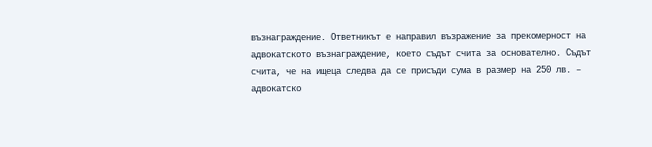възнаграждение. Ответникът е направил възражение за прекомерност на адвокатското възнаграждение, което съдът счита за основателно. Съдът счита, че на ищеца следва да се присъди сума в размер на 250 лв. – адвокатско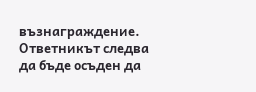възнаграждение. Ответникът следва да бъде осъден да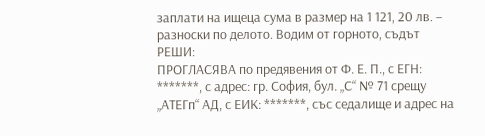заплати на ищеца сума в размер на 1 121, 20 лв. – разноски по делото. Водим от горното, съдът
РЕШИ:
ПРОГЛАСЯВА по предявения от Ф. Е. П., с ЕГН: *******, с адрес: гр. София, бул. „С“ № 71 срещу „АТЕГп“ АД, с ЕИК: *******, със седалище и адрес на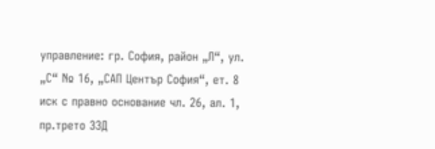управление: гр. София, район „Л“, ул. „С“ № 16, „САП Център София“, ет. 8 иск с правно основание чл. 26, ал. 1, пр.трето ЗЗД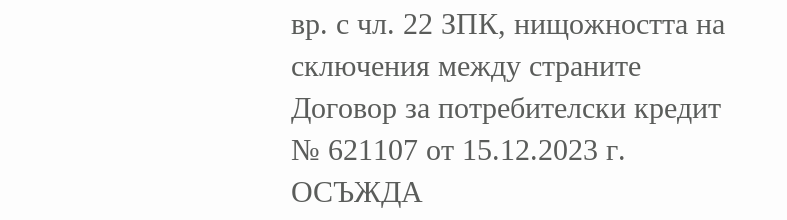вр. с чл. 22 ЗПК, нищожността на сключения между страните Договор за потребителски кредит № 621107 от 15.12.2023 г. ОСЪЖДА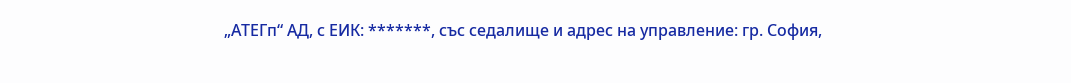„АТЕГп“ АД, с ЕИК: *******, със седалище и адрес на управление: гр. София,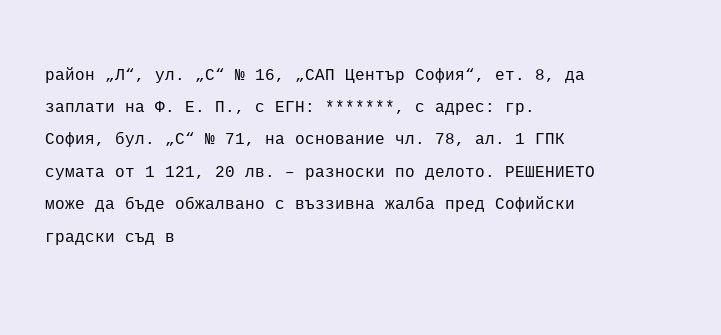район „Л“, ул. „С“ № 16, „САП Център София“, ет. 8, да заплати на Ф. Е. П., с ЕГН: *******, с адрес: гр. София, бул. „С“ № 71, на основание чл. 78, ал. 1 ГПК сумата от 1 121, 20 лв. – разноски по делото. РЕШЕНИЕТО може да бъде обжалвано с въззивна жалба пред Софийски градски съд в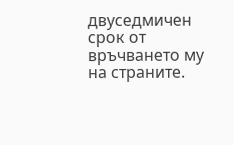двуседмичен срок от връчването му на страните.